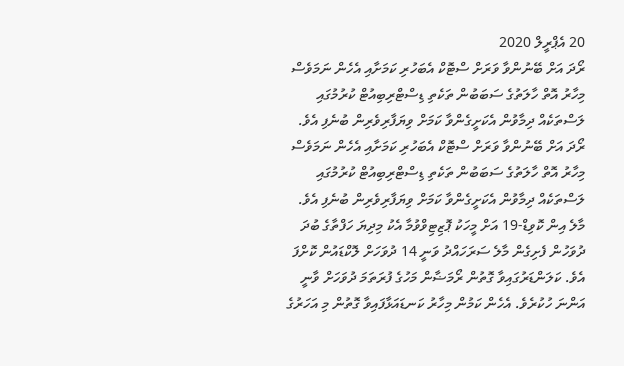20 އެޕްރީލް 2020
ރޯދަ އަށް ބޭނުންވާ ވަރަށް ސްޓޮކް އެބަހުރި ކަމަށާއި އެހެން ނަމަވެސް މިހާރު އޮތް ހާލަތުގެ ސަބަބުން ތަކެތި ޑިސްޓްރިބިއުޓް ކުރުމުގައި ލަސްތަކެއް ދިމާވުން އެކަށީގެންވާ ކަމަށް ވިޔަފާރިވެރިން ބުނެފި އެވެ.
ރޯދަ އަށް ބޭނުންވާ ވަރަށް ސްޓޮކް އެބަހުރި ކަމަށާއި އެހެން ނަމަވެސް މިހާރު އޮތް ހާލަތުގެ ސަބަބުން ތަކެތި ޑިސްޓްރިބިއުޓް ކުރުމުގައި ލަސްތަކެއް ދިމާވުން އެކަށީގެންވާ ކަމަށް ވިޔަފާރިވެރިން ބުނެފި އެވެ.
މާލެ އިން ކޮވިޑް-19 އަށް މީހަކު ޕޮޒިޓިވްވުމާ އެކު މިދިޔަ ހަފްތާގެ ބުދަ ދުވަހުން ފެށިގެން މާލެ ސަރަހައްދު ވަނީ 14 ދުވަހަށް ލޮކްޑައުން ކޮށްފަ އެވެ. ކަލަންޑަރުގައިވާ ގޮތުން ރޯމަޟާން މަހުގެ ފުރަތަމަ ދުވަހަށް ވާނީ އަންނަ ހުކުރެވެ. އެހެން ކަމުން މިހާރު ކަނޑައަޅާފައިވާ ގޮތުން މި އަހަރުގެ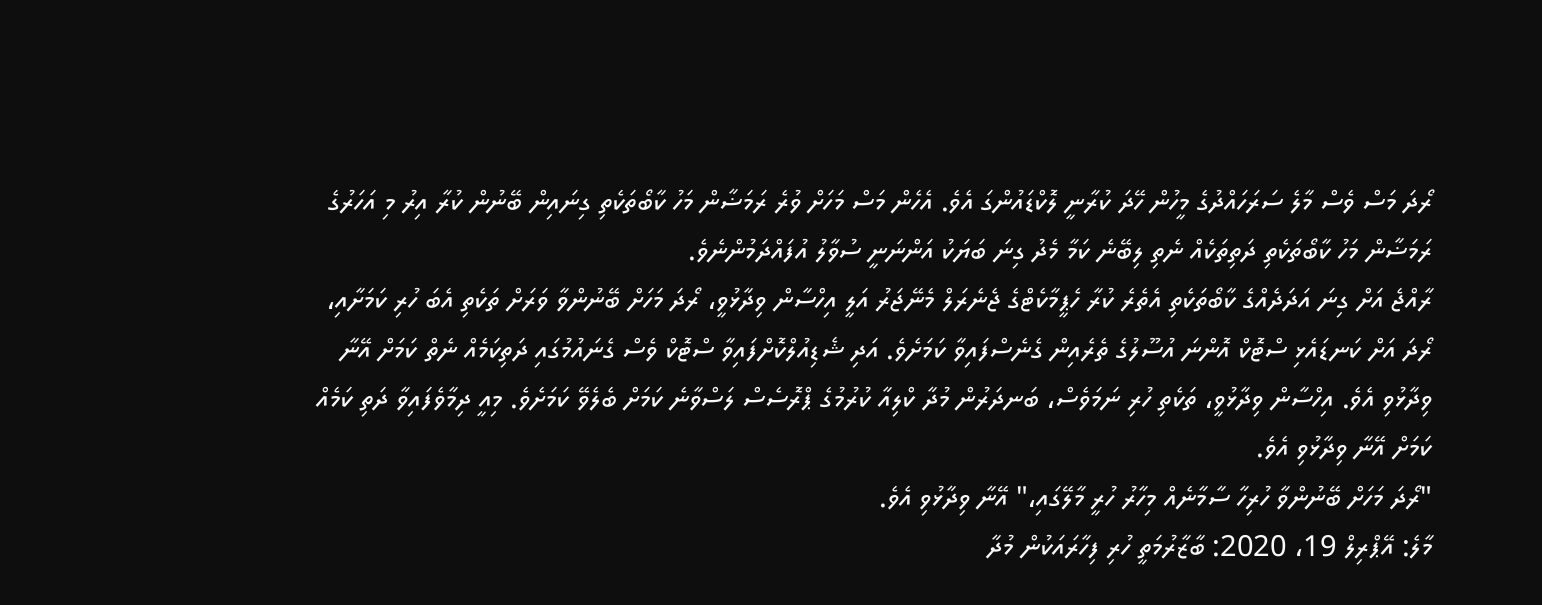ރޯދަ މަސް ވެސް މާލެ ސަރަހައްދުގެ މީހުން ހޭދަ ކުރާނީ ލޮކްޑައުންގަ އެވެ. އެހެން މަސް މަހަށް ވުރެ ރަމަޟާން މަހު ކާބޯތަކެތި ގިނައިން ބޭނުން ކުރާ އިރު މި އަހަރުގެ ރަމަޟާން މަހު ކާބޯތަކެތި ދަތިތަކެއް ނެތި ލިބޭނެ ކަމާ މެދު ގިނަ ބަޔަކު އަންނަނީ ސުވާލު އުފައްދަމުންނެވެ.
ރާއްޖެ އަށް ގިނަ އަދަދެއްގެ ކާބޯތަކެތި އެތެރެ ކުރާ ހެޕީމާކެޓްގެ ޖެނެރަލް މެނޭޖަރު އަލީ އިހްސާން ވިދާޅުވީ، ރޯދަ މަހަށް ބޭނުންވާ ވަރަށް ތަކެތި އެބަ ހުރި ކަމަށާއި، ރޯދަ އަށް ކަނޑައެޅި ސްޓޮކް އޮންނަ އުސޫލުގެ ތެރެއިން ގެނެސްފައިވާ ކަމަށެވެ. އަދި ޝެޑިއުލްކޮށްފައިވާ ސްޓޮކް ވެސް ގެނައުމުގައި ދަތިކަމެއް ނެތް ކަމަށް އޭނާ ވިދާޅުވި އެވެ. އިހްސާން ވިދާޅުވީ، ތަކެތި ހުރި ނަމަވެސް، ބަނދަރުން މުދާ ކްލިއާ ކުރުމުގެ ޕްރޮސެސް ލަސްވާނެ ކަމަށް ބެލެވޭ ކަމަށެވެ. މިއީ ދިމާވެފައިވާ ދަތި ކަމެއް ކަމަށް އޭނާ ވިދާޅުވި އެވެ.
"ރޯދަ މަހަށް ބޭނުންވާ ހުރިހާ ސާމާނެއް މިހާރު ހުރީ މާލޭގައި،" އޭނާ ވިދާޅުވި އެވެ.
މާލެ: އޭޕްރިލް 19، 2020: ބާޒާރުމަތީ ހުރި ފިހާރައަކުން މުދާ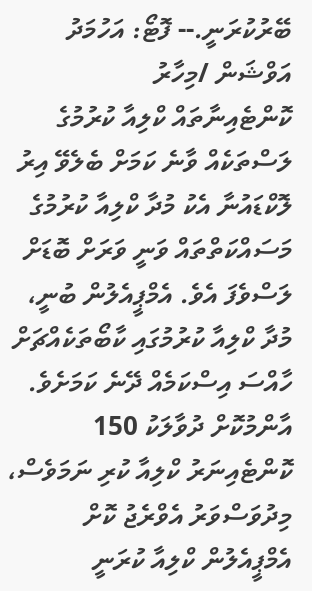ބޭރުކުރަނީ.-- ފޮޓޯ: އަހުމަދު އަވްޝަން /މިހާރު
ކޮންޓެއިނާތައް ކްލިއާ ކުރުމުގެ ލަސްތަކެއް ވާނެ ކަމަށް ބެލެވޭ އިރު ލޮކްޑައުނާ އެކު މުދާ ކްލިއާ ކުރުމުގެ މަސައްކަތްތައް ވަނީ ވަރަށް ބޮޑަށް ލަސްވެފަ އެވެ. އެމްޕީއެލުން ބުނީ، މުދާ ކްލިއާ ކުރުމުގައި ކާބޯތަކެއްޗަށް ހާއްސަ އިސްކަމެއް ދޭނެ ކަމަށެވެ. އާންމުކޮށް ދުވާލަކު 150 ކޮންޓެއިނަރު ކްލިއާ ކުރި ނަމަވެސް، މިދުވަސްވަރު އެވްރެޖު ކޮށް އެމްޕީއެލުން ކްލިއާ ކުރަނީ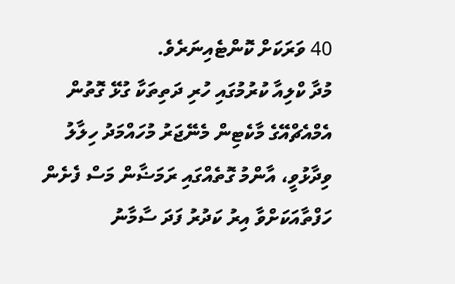40 ވަރަކަށް ކޮންޓެއިނަރެވެ.
މުދާ ކްލިއާ ކުރުމުގައި ހުރި ދަތިތަކާ ގުޅޭ ގޮތުން އެމްއެޗްއޭގެ މާކެޓިން މެނޭޖަރު މުހައްމަދު ހިލާލު ވިދާޅުވީ، އާންމު ގޮތެއްގައި ރަމަޟާން މަސް ފެށެން ހަފްތާއަކަށްވާ އިރު ކަދުރު ފަދަ ސާމާނު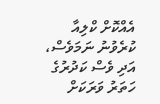އެއްކޮށް ކްލިއާ ކުރެވުނު ނަމަވެސް، އަދި ވެސް ކަދުރުގެ ހަތަރު ވަރަކަށް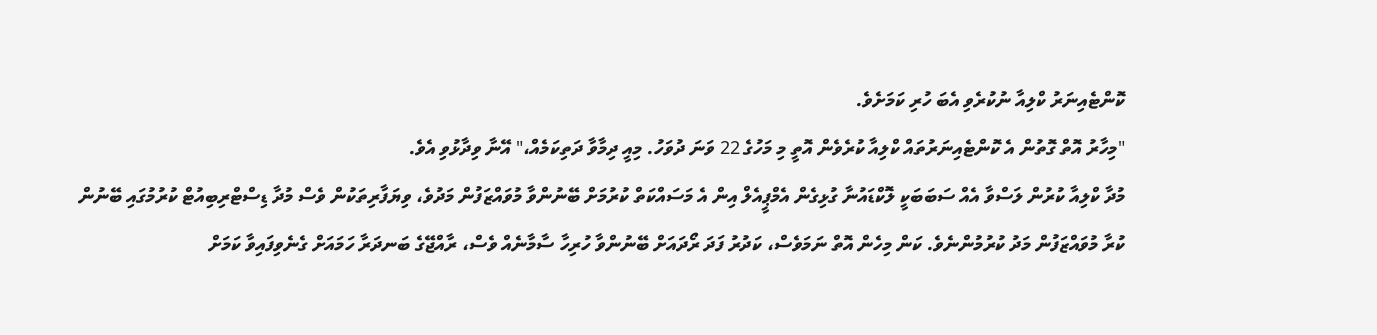ކޮންޓެއިނަރު ކްލިއާ ނުކުރެވި އެބަ ހުރި ކަމަށެވެ.
"މިހާރު އޮތް ގޮތުން އެ ކޮންޓެއިނަރުތައް ކްލިއާ ކުރެވެން އޮތީ މި މަހުގެ 22 ވަނަ ދުވަހު. މިއީ ދިމާވާ ދަތިކަމެއް،" އޭނާ ވިދާޅުވި އެވެ.
މުދާ ކްލިއާ ކުރުން ލަސްވާ އެއް ސަބަބަކީ ލޮކްޑައުނާ ގުޅިގެން އެމްޕީއެލް އިން އެ މަސައްކަތް ކުރުމަށް ބޭނުންވާ މުވައްޒަފުން މަދުވެ، ވިޔަފާރިތަކުން ވެސް މުދާ ޑިސްޓްރިބިއުޓް ކުރުމުގައި ބޭނުން ކުރާ މުވައްޒަފުން މަދު ކުރުމުންނެވެ. ކަން މިހެން އޮތް ނަމަވެސް، ކަދުރު ފަދަ ރޯދައަށް ބޭނުންވާ ހުރިހާ ސާމާނެއް ވެސް، ރާއްޖޭގެ ބަނދަރާ ހަމައަށް ގެނެވިފައިވާ ކަމަށް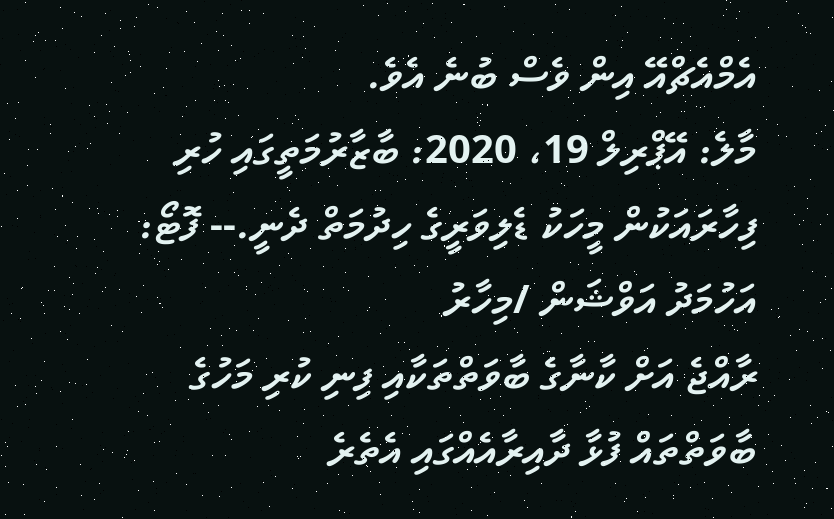އެމްއެޗްއޭ އިން ވެސް ބުނެ އެވެ.
މާލެ: އޭޕްރިލް 19، 2020: ބާޒާރުމަތީގައި ހުރި ފިހާރައަކުން މީހަކު ޑެލިވަރީގެ ހިދުމަތް ދެނީ.-- ފޮޓޯ: އަހުމަދު އަވްޝަން /މިހާރު
ރާއްޖެ އަށް ކާނާގެ ބާވަތްތަކާއި ފިނި ކުރި މަހުގެ ބާވަތްތައް ފުޅާ ދާއިރާއެއްގައި އެތެރެ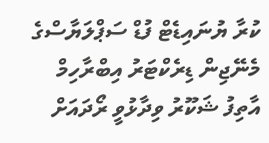ކުރާ ޔުނައިޑެޓް ފުޑް ސަޕްލަޔާސްގެ މެނޭޖިން ޑިރެކްޓަރު އިބްރާހިމް އާތިފު ޝަކޫރު ވިދާޅުވީ ރޯދައަށް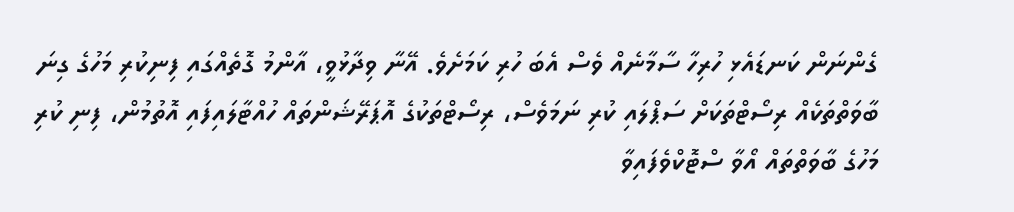ގެންނަން ކަނޑައެޅި ހުރިހާ ސާމާނެއް ވެސް އެބަ ހުރި ކަމަށެވެ. އޭނާ ވިދާޅުވީ، އާންމު ގޮތެއްގައި ފިނިކުރި މަހުގެ ގިނަ ބާވަތްތަކެއް ރިސޯޓްތަކަށް ސަޕްލައި ކުރި ނަމަވެސް، ރިސޯޓްތަކުގެ އޮޕަރޭޝަންތައް ހުއްޓާލައިފައި އޮތުމުން، ފިނި ކުރި މަހުގެ ބާވަތްތައް އޯވާ ސްޓޮކްވެފައިވާ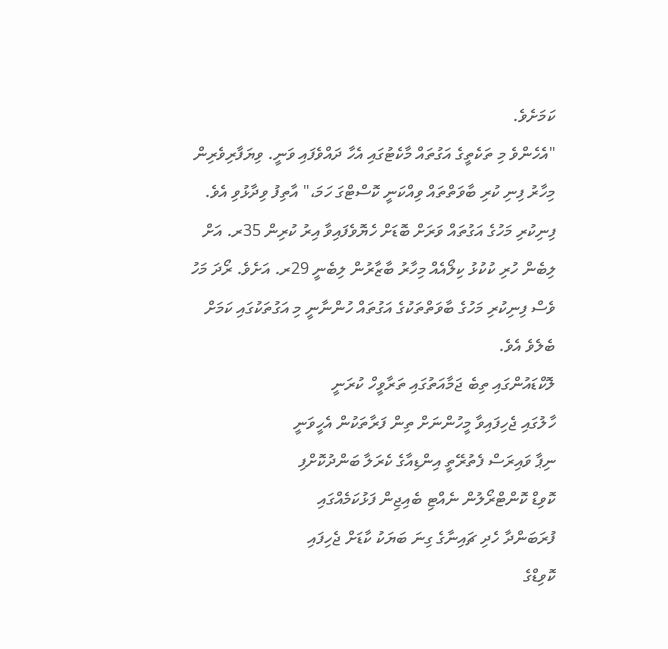ކަމަށެވެ.
"އެހެންވެ މި ތަކެތީގެ އަގުތައް މާކެޓުގައި އެހާ ދައްވެފައި ވަނީ. ވިޔަފާރިވެރިން މިހާރު ފިނި ކުރި ބާވަތްތައް ވިއްކަނީ ކޮސްޓްގަ ހަމަ،" އާތިފު ވިދާޅުވި އެވެ.
ފިނިކުރި މަހުގެ އަގުތައް ވަރަށް ބޮޑަށް ހެޔޮވެފައިވާ އިރު ކުރިން 35ރ. އަށް ލިބެން ހުރި ކުކުޅު ކިލޯއެއް މިހާރު ބާޒާރުން ލިބެނީ 29ރ. އަށެވެ. ރޯދަ މަހު ވެސް ފިނިކުރި މަހުގެ ބާވަތްތަކުގެ އަގުތައް ހުންނާނީ މި އަގުތަކުގައި ކަމަށް ބެލެވެ އެވެ.
ލޮކްޑައުންގައި ތިބެ ޖަމާއަތުގައި ތަރާވީހް ކުރަނީ
ހާލުގައި ޖެހިފައިވާ މީހުންނަށް ތިން ފަރާތަކުން އެހީވަނީ
ނިޕާ ވައިރަސް ފެތުރޭތީ އިންޑިއާގެ ކެރަލާ ބަންދުކޮށްފި
ކޮވިޑް ކޮންޓްރޯލުން ނެއްޓި ބެއިޖިން ފަޅުކަމެއްގައި
ފުރަބަންދާ ހެދި ޗައިނާގެ ގިނަ ބަޔަކު ކާޑަށް ޖެހިފައި
ކޮވިޑްގެ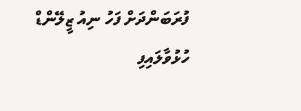ފުރަބަންދަށް ފަހު ނިއު ޒީލޭންޑް ހުޅުވާލައިފި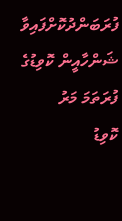ފުރަބަންދުކޮށްފައިވާ ޝަންހާއީން ކޮވިޑުގެ ފުރަތަމަ މަރު
ކޮވިޑު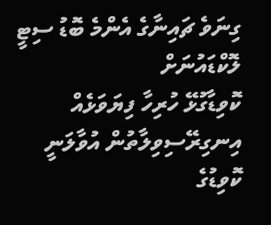ގިނަވެ ޗައިނާގެ އެންމެ ބޮޑު ސިޓީ ލޮކްޑައުނަށް
ކޮވިޑާގުޅޭ ހުރިހާ ފިޔަވަޅެއް އިނގިރޭސިވިލާތުން އުވާލަނީ
ކޮވިޑުގެ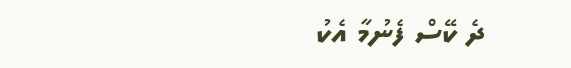ދެ ކޭސް ފެނުމާ އެކު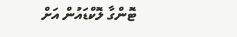ޓޮންގާ ލޮކްޑައުން އަށް